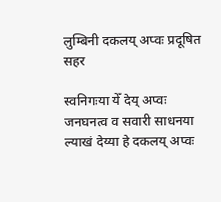लुम्बिनी दकलय् अप्वः प्रदूषित सहर

स्वनिगःया येँ देय् अप्वः जनघनत्व व सवारी साधनया ल्याखं देय्या हे दकलय् अप्वः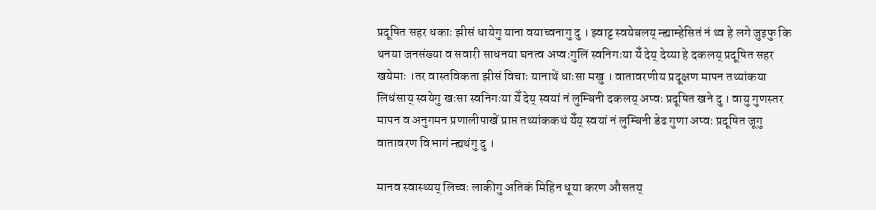प्रदूषित सहर धकाः झीसं धायेगु याना वयाच्वनागु दु । झ्वाट्ट स्वयेबलय् न्ह्याम्हेसितं नं थ्व हे लगे जुइफु कि थनया जनसंख्या व सवारी साधनया घनत्व अप्वःगुलिं स्वनिगःया येँ देय् देय्या हे दकलय् प्रदूषित सहर खयेमाः ।तर वास्तविकता झीसं विचाः यानाथें धाःसा मखु । वातावरणीय प्रदूक्षण मापन तथ्यांकया लिधंसाय् स्वयेगु खःसा स्वनिगःया येँ देय् स्वयां नं लुम्बिनी दकलय् अप्वः प्रदूषित खने दु । वायु गुणस्तर मापन व अनुगमन प्रणालीपाखें प्राप्त तथ्यांककथं येँय् स्वयां नं लुम्बिनी डेढ गुणा अप्वः प्रदूषित जूगु वातावरण विभागं न्ह्यथंगु दु ।

मानव स्वास्थ्यय् लिच्वः लाकीगु अतिकं मिहिन धूया करण औसतय्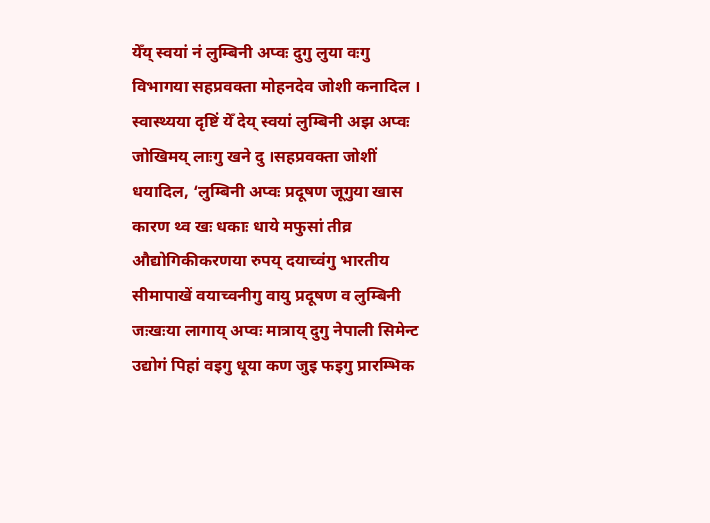येँय् स्वयां नं लुम्बिनी अप्वः दुगु लुया वःगु विभागया सहप्रवक्ता मोहनदेव जोशी कनादिल । स्वास्थ्यया दृष्टिं येँ देय् स्वयां लुम्बिनी अझ अप्वः जोखिमय् लाःगु खने दु ।सहप्रवक्ता जोशीं धयादिल, ‘लुम्बिनी अप्वः प्रदूषण जूगुया खास कारण थ्व खः धकाः धाये मफुसां तीव्र औद्योगिकीकरणया रुपय् दयाच्वंगु भारतीय सीमापाखें वयाच्वनीगु वायु प्रदूषण व लुम्बिनी जःखःया लागाय् अप्वः मात्राय् दुगु नेपाली सिमेन्ट उद्योगं पिहां वइगु धूया कण जुइ फइगु प्रारम्भिक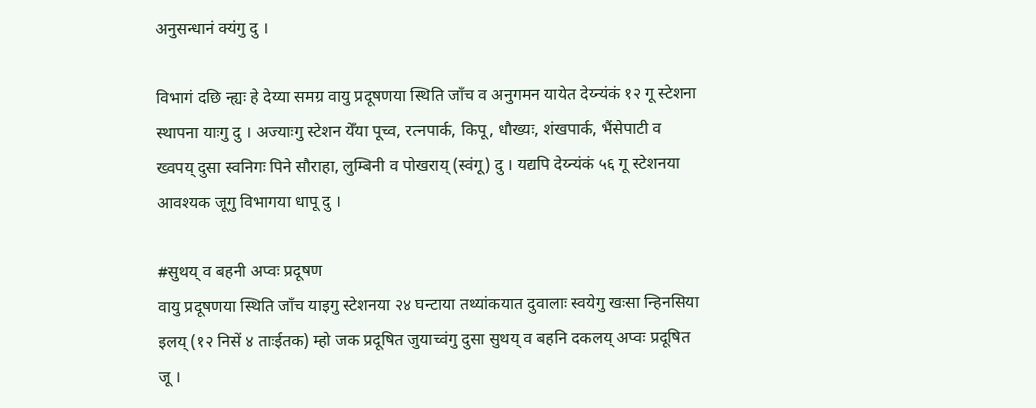अनुसन्धानं क्यंगु दु ।

विभागं दछि न्ह्यः हे देय्या समग्र वायु प्रदूषणया स्थिति जाँच व अनुगमन यायेत देय्न्यंकं १२ गू स्टेशना स्थापना याःगु दु । अज्याःगु स्टेशन येँया पूच्व, रत्नपार्क, किपू, धौख्यः, शंखपार्क, भैंसेपाटी व ख्वपय् दुसा स्वनिगः पिने सौराहा, लुम्बिनी व पोखराय् (स्वंगू) दु । यद्यपि देय्न्यंकं ५६ गू स्टेशनया आवश्यक जूगु विभागया धापू दु ।

#सुथय् व बहनी अप्वः प्रदूषण
वायु प्रदूषणया स्थिति जाँच याइगु स्टेशनया २४ घन्टाया तथ्यांकयात दुवालाः स्वयेगु खःसा न्हिनसिया इलय् (१२ निसें ४ ताःईतक) म्हो जक प्रदूषित जुयाच्वंगु दुसा सुथय् व बहनि दकलय् अप्वः प्रदूषित जू ।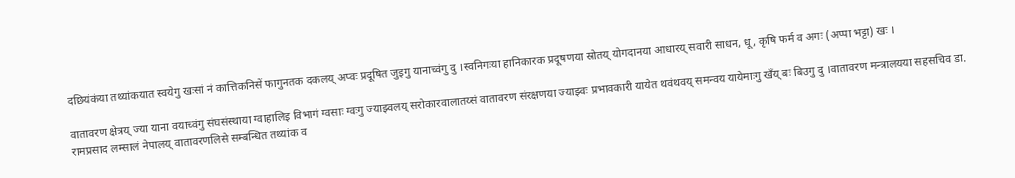दछियंकंया तथ्यांकयात स्वयेगु खःसां नं कात्तिकनिसें फागुनतक दकलय् अप्वः प्रदूषित जुइगु यानाच्वंगु दु ।स्वनिगःया हानिकारक प्रदूषणया स्रोतय् योगदानया आधारय् सवारी साधन, धू, कृषि फर्म व अगः (अप्पा भट्टा) खः ।

वातावरण क्षेत्रय् ज्या याना वयाच्वंगु संघसंस्थाया ग्वाहालिइ विभागं ग्वसाः ग्वःगु ज्याझ्वलय् सरोकारवालातय्सं वातावरण संरक्षणया ज्याझ्वः प्रभावकारी यायेत थवंथवय् समन्वय यायेमाःगु खँय् बः बिउगु दु ।वातावरण मन्त्रालयया सहसचिव डा. रामप्रसाद लम्सालं नेपालय् वातावरणलिसे सम्बन्धित तथ्यांक व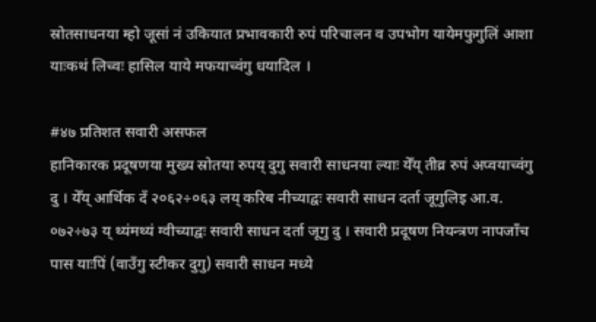स्रोतसाधनया म्हो जूसां नं उकियात प्रभावकारी रुपं परिचालन व उपभोग यायेमफुगुलिं आशा याःकथं लिच्वः हासिल याये मफयाच्वंगु धयादिल ।

#४७ प्रतिशत सवारी असफल
हानिकारक प्रदूषणया मुख्य स्रोतया रुपय् दुगु सवारी साधनया ल्याः येँय् तीव्र रुपं अप्वयाच्वंगु दु । येँय् आर्थिक दँ २०६२÷०६३ लय् करिब नीच्याद्वः सवारी साधन दर्ता जूगुलिइ आ.व. ०७२÷७३ य् थ्यंमथ्यं ग्वीच्याद्वः सवारी साधन दर्ता जूगु दु । सवारी प्रदूषण नियन्त्रण नापजाँच पास याःपिं (वाउँगु स्टीकर दुगु) सवारी साधन मध्ये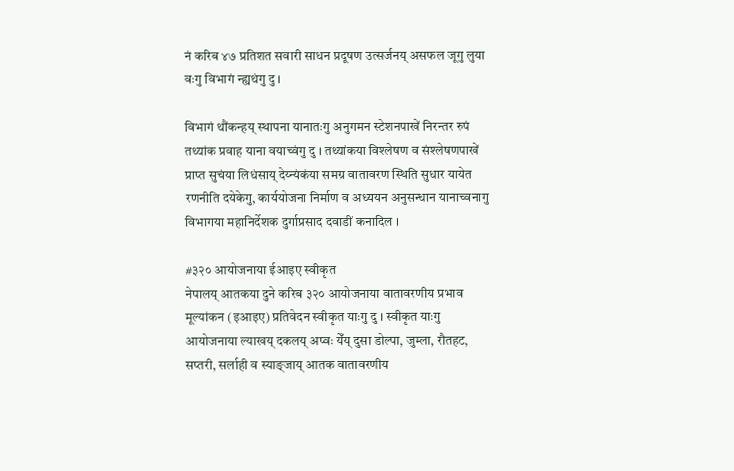नं करिब ४७ प्रतिशत सवारी साधन प्रदूषण उत्सर्जनय् असफल जूगु लुया वःगु विभागं न्ह्यथंगु दु ।

विभागं थौंकन्हय् स्थापना यानातःगु अनुगमन स्टेशनपाखें निरन्तर रुपं तथ्यांक प्रवाह याना वयाच्वंगु दु । तथ्यांकया विश्लेषण व संश्लेषणपाखें प्राप्त सुचंया लिधंसाय् देय्न्यंकंया समग्र वातावरण स्थिति सुधार यायेत रणनीति दयेकेगु, कार्ययोजना निर्माण व अध्ययन अनुसन्धान यानाच्वनागु विभागया महानिर्देशक दुर्गाप्रसाद दवाडीं कनादिल ।

#३२० आयोजनाया ईआइए स्वीकृत
नेपालय् आतकया दुने करिब ३२० आयोजनाया वातावरणीय प्रभाव मूल्यांकन (इआइए) प्रतिवेदन स्वीकृत याःगु दु । स्वीकृत याःगु आयोजनाया ल्याखय् दकलय् अप्वः येँय् दुसा डोल्पा, जुम्ला, रौतहट, सप्तरी, सर्लाही व स्याङ्जाय् आतक वातावरणीय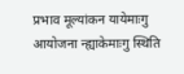प्रभाव मूल्यांकन यायेमाःगु आयोजना न्ह्याकेमाःगु स्थिति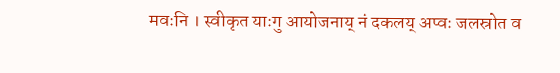मवःनि । स्वीकृत याःगु आयोजनाय् नं दकलय् अप्वः जलस्रोत व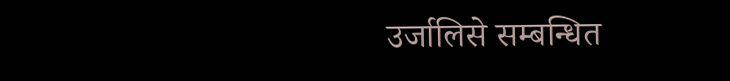उर्जालिसे सम्बन्धित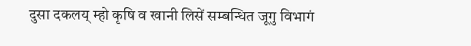दुसा दकलय् म्हो कृषि व खानी लिसें सम्बन्धित जूगु विभागं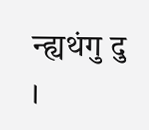न्ह्यथंगु दु ।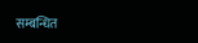सम्बन्धित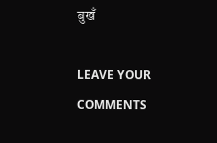बुखँ

LEAVE YOUR COMMENTS